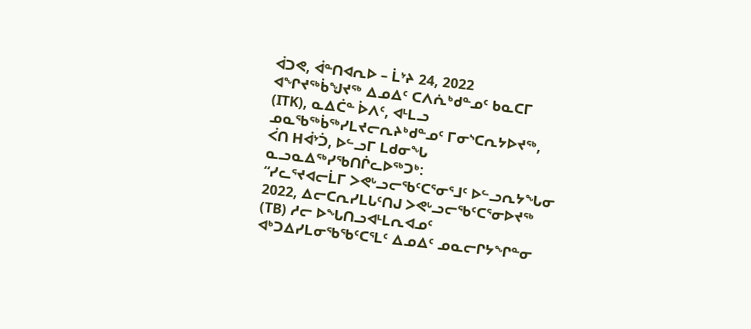ᐋᑐᕙ, ᐋᓐᑎᐊᕆᐅ – ᒫᔾᔨ 24, 2022
ᐊᖏᔪᖅᑳᖑᔪᖅ ᐃᓄᐃᑦ ᑕᐱᕇᒃᑯᓐᓄᑦ ᑲᓇᑕᒥ (ITK), ᓇᐃᑖᓐ ᐆᐱᑦ, ᐊᒻᒪᓗ ᓄᓇᖃᖅᑳᖅᓯᒪᔪᓕᕆᔨᒃᑯᓐᓄᑦ ᒥᓂᔅᑕᕆᔭᐅᔪᖅ, ᐹᑎ ᕼᐋᔾᑑ, ᐅᓪᓗᒥ ᒪᑯᓂᖓ ᓇᓗᓇᐃᖅᓯᖃᑎᒌᓚᐅᖅᑐᒃ:
“ᓯᓚᕐᔪᐊᓕᒫᒥ ᐳᕙᒡᓗᓕᖃᑦᑕᕐᓂᕐᒧᑦ ᐅᓪᓗᕆᔭᖓᓂ 2022, ᐃᓕᑕᕆᓯᒪᒐᑦᑎᒍ ᐳᕙᒡᓗᓕᖃᑦᑕᕐᓂᐅᔪᖅ (TB) ᓱᓕ ᐅᖓᑎᓗᐊᒻᒪᕆᐊᓄᑦ ᐊᒃᑐᐃᓯᒪᓂᖃᖃᑦᑕᕐᒪᑦ ᐃᓄᐃᑦ ᓄᓇᓕᒋᔭᖏᓐᓂ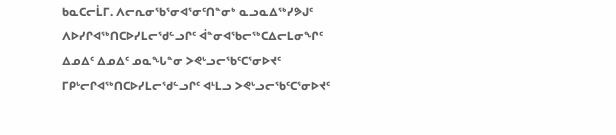ᑲᓇᑕᓕᒫᒥ. ᐱᓕᕆᓂᖃᕐᓂᐊᕐᓂᑦᑎᓐᓂᒃ ᓇᓗᓇᐃᖅᓯᕗᒍᑦ ᐱᐅᓯᒋᐊᖅᑎᑕᐅᓯᒪᓕᖁᓪᓗᒋᑦ ᐋᓐᓂᐊᖃᓕᖅᑕᐃᓕᒪᓂᖏᑦ ᐃᓄᐃᑦ ᐃᓄᐃᑦ ᓄᓇᖓᓐᓂ ᐳᕙᒡᓗᓕᖃᑦᑕᕐᓂᐅᔪᑦ ᒥᑭᒡᓕᒋᐊᖅᑎᑕᐅᓯᒪᓕᖁᓪᓗᒋᑦ ᐊᒻᒪᓗ ᐳᕙᒡᓗᓕᖃᑦᑕᕐᓂᐅᔪᑦ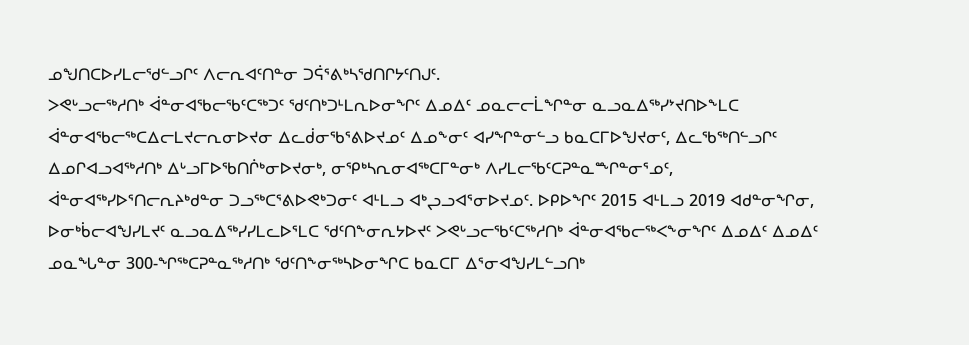ᓄᖑᑎᑕᐅᓯᒪᓕᖁᓪᓗᒋᑦ ᐱᓕᕆᐊᑦᑎᓐᓂ ᑐᕌᕐᕕᒃᓴᖁᑎᒋᔭᑦᑎᒍᑦ.
ᐳᕙᒡᓗᓕᖅᓱᑎᒃ ᐋᓐᓂᐊᖃᓕᖃᑦᑕᖅᑐᑦ ᖁᑦᑎᒃᑐᒻᒪᕆᐅᓂᖏᑦ ᐃᓄᐃᑦ ᓄᓇᓕᓕᒫᖏᓐᓂ ᓇᓗᓇᐃᖅᓯᔾᔪᑎᐅᖕᒪᑕ ᐋᓐᓂᐊᖃᓕᖅᑕᐃᓕᒪᔪᓕᕆᓂᐅᔪᓂ ᐃᓚᑰᓂᖃᕐᕕᐅᔪᓄᑦ ᐃᓄᖕᓂᑦ ᐊᓯᖏᓐᓂᓪᓗ ᑲᓇᑕᒥᐅᖑᔪᓂᑦ, ᐃᓚᖃᖅᑎᓪᓗᒋᑦ ᐃᓄᒋᐊᓗᐊᖅᓱᑎᒃ ᐃᒡᓗᒥᐅᖃᑎᒌᒃᓂᐅᔪᓂᒃ, ᓂᕿᒃᓴᕆᓂᐊᖅᑕᒥᓐᓂᒃ ᐱᓯᒪᓕᖃᑦᑕᕈᓐᓇᖖᒋᓐᓂᕐᓄᑦ, ᐋᓐᓂᐊᖅᓯᐅᕐᑎᓕᕆᔨᒃᑯᓐᓂ ᑐᓗᖅᑕᕐᕕᐅᕙᒃᑐᓂᑦ ᐊᒻᒪᓗ ᐊᒃᖢᓗᐊᕐᓂᐅᔪᓄᑦ. ᐅᑭᐅᖏᑦ 2015 ᐊᒻᒪᓗ 2019 ᐊᑯᓐᓂᖏᓂ, ᐅᓂᒃᑳᓕᐊᖑᓯᒪᔪᑦ ᓇᓗᓇᐃᖅᓯᓯᒪᓚᐅᕐᒪᑕ ᖁᑦᑎᖕᓂᕆᔭᐅᔪᑦ ᐳᕙᒡᓗᓕᖃᑦᑕᖅᓱᑎᒃ ᐋᓐᓂᐊᖃᓕᖅᐸᖕᓂᖏᑦ ᐃᓄᐃᑦ ᐃᓄᐃᑦ ᓄᓇᖓᓐᓂ 300-ᖏᖅᑕᕈᓐᓇᖅᓱᑎᒃ ᖁᑦᑎᖕᓂᖅᓴᐅᓂᖏᑕ ᑲᓇᑕᒥ ᐃᕐᓂᐊᖑᓯᒪᓪᓗᑎᒃ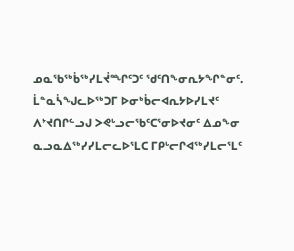ᓄᓇᖃᖅᑳᖅᓯᒪᔫᖖᒋᑦᑐᑦ ᖁᑦᑎᖕᓂᕆᔭᖏᓐᓂᑦ. ᒫᓐᓇᓵᖑᓚᐅᖅᑐᒥ ᐅᓂᒃᑳᓕᐊᕆᔭᐅᓯᒪᔪᑦ ᐱᔾᔪᑎᒋᓪᓗᒍ ᐳᕙᒡᓗᓕᖃᑦᑕᕐᓂᐅᔪᓂᑦ ᐃᓄᖕᓂ ᓇᓗᓇᐃᖅᓯᓯᒪᓕᓚᐅᕐᒪᑕ ᒥᑭᒡᓕᒋᐊᖅᓯᒪᓕᕐᒪᑦ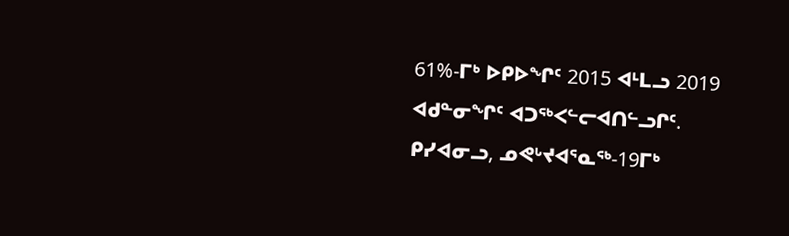61%-ᒥᒃ ᐅᑭᐅᖏᑦ 2015 ᐊᒻᒪᓗ 2019 ᐊᑯᓐᓂᖏᑦ ᐊᑐᖅᐸᓪᓕᐊᑎᓪᓗᒋᑦ.
ᑭᓯᐊᓂᓗ, ᓄᕙᒡᔪᐊᕐᓇᖅ-19ᒥᒃ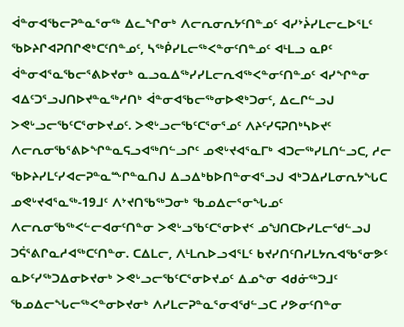ᐋᓐᓂᐊᖃᓕᕈᓐᓇᕐᓂᖅ ᐃᓚᖏᓂᒃ ᐱᓕᕆᓂᕆᔭᑦᑎᓐᓄᑦ ᐊᓯᔾᔩᓯᒪᓕᓚᐅᕐᒪᑦ ᖃᐅᔨᒋᐊᕈᑎᒋᕙᒃᑕᑦᑎᓐᓄᑦ, ᓴᖅᑮᓯᒪᓕᖅᐸᓐᓂᑦᑎᓐᓄᑦ ᐊᒻᒪᓗ ᓇᑭᑦ ᐋᓐᓂᐊᕐᓇᖃᓕᕐᕕᐅᔪᓂᒃ ᓇᓗᓇᐃᖅᓯᓯᒪᓕᕆᐊᖅᐸᓐᓂᑦᑎᓐᓄᑦ ᐊᓯᖏᓐᓂ ᐊᐃᑦᑐᕐᓗᒍᑎᐅᔪᓐᓇᖅᓱᑎᒃ ᐋᓐᓂᐊᖃᓕᖅᓂᐅᕙᒃᑐᓂᑦ, ᐃᓚᒋᓪᓗᒍ ᐳᕙᒡᓗᓕᖃᑦᑕᕐᓂᐅᔪᓄᑦ. ᐳᕙᒡᓗᓕᖃᑦᑕᕐᓂᕐᓄᑦ ᐱᔨᑦᓯᕋᕈᑎᒃᓴᐅᔪᑦ ᐱᓕᕆᓂᖃᕐᕕᐅᖏᓐᓇᕋᓗᐊᖅᑎᓪᓗᒋᑦ ᓄᕙᒡᔪᐊᕐᓇᒥᒃ ᐊᑐᓕᖅᓯᒪᑎᓪᓗᑕ, ᓱᓕ ᖃᐅᔨᓯᒪᑦᓯᐊᓕᕈᓐᓇᖖᒋᓐᓇᑎᒍ ᐃᓗᐃᒃᑲᐅᑎᓐᓂᐊᕐᓗᒍ ᐊᒃᑐᐃᓯᒪᓂᕆᔭᖓᑕ ᓄᕙᒡᔪᐊᕐᓇᖅ-19ᒧᑦ ᐱᔾᔪᑎᖃᖅᑐᓂᒃ ᖃᓄᐃᓕᕐᓂᖓᓄᑦ ᐱᓕᕆᓂᖃᖅᐸᓪᓕᐊᓂᑦᑎᓐᓂ ᐳᕙᒡᓗᖃᑦᑕᕐᓂᐅᔪᑉ ᓄᖑᑎᑕᐅᓯᒪᓕᖁᓪᓗᒍ ᑐᕌᕐᕕᒋᓇᓱᐊᖅᑕᑦᑎᓐᓂ. ᑕᐃᒪᓕ, ᐱᒻᒪᕆᐅᓗᐊᕐᒪᑦ ᑲᔪᓯᑎᑦᑎᓯᒪᔭᕆᐊᖃᕐᓂᕗᑦ ᓇᐅᑦᓯᖅᑐᐃᓂᐅᔪᓂᒃ ᐳᕙᒡᓗᓕᖃᑦᑕᕐᓂᐅᔪᓄᑦ ᐃᓄᖕᓂ ᐊᑯᓃᖅᑐᒧᑦ ᖃᓄᐃᓕᖓᓕᖅᐸᓐᓂᐅᔪᓂᒃ ᐱᓯᒪᓕᕈᓐᓇᕐᓂᐊᖁᓪᓗᑕ ᓯᕗᓂᑦᑎᓐᓂ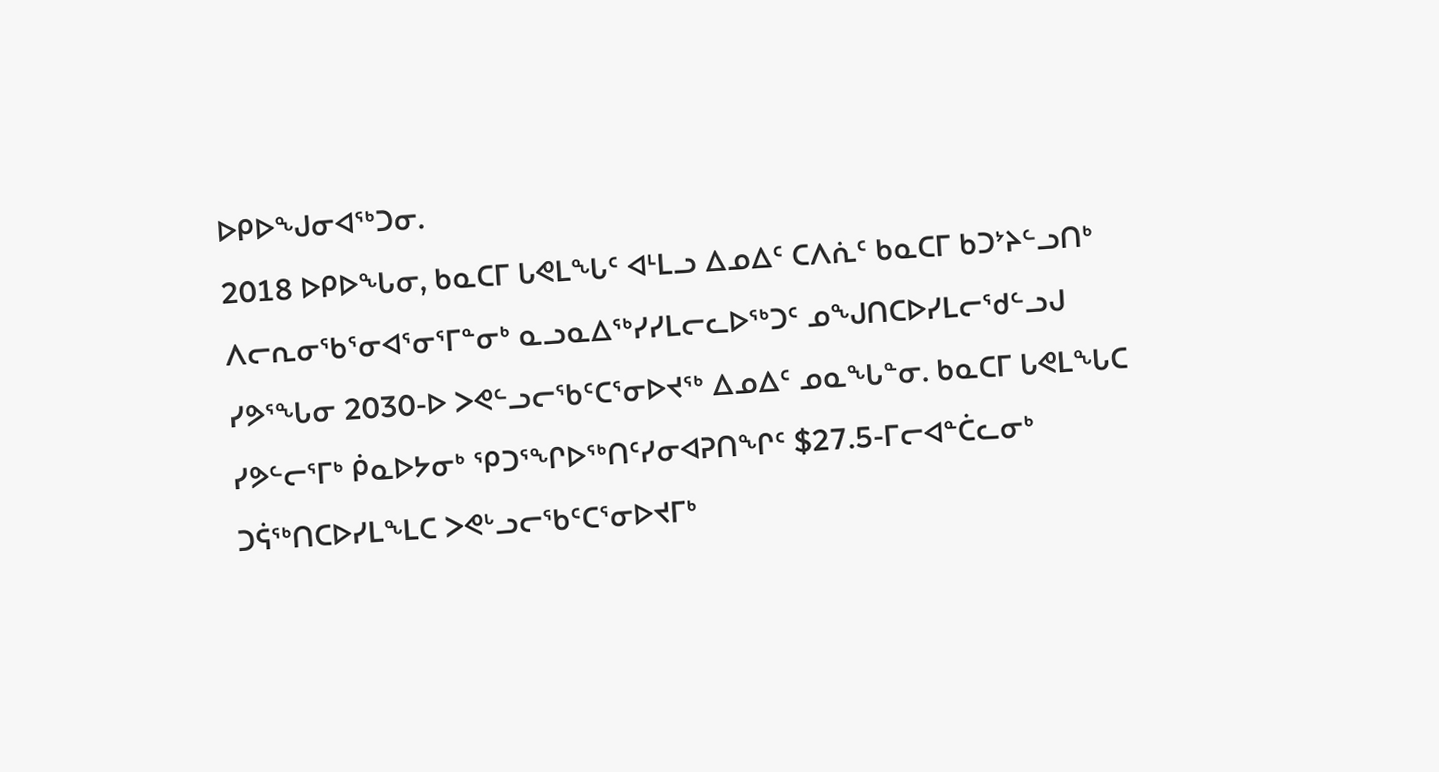ᐅᑭᐅᖑᓂᐊᖅᑐᓂ.
2018 ᐅᑭᐅᖓᓂ, ᑲᓇᑕᒥ ᒐᕙᒪᖓᑦ ᐊᒻᒪᓗ ᐃᓄᐃᑦ ᑕᐱᕇᑦ ᑲᓇᑕᒥ ᑲᑐᔾᔨᓪᓗᑎᒃ ᐱᓕᕆᓂᖃᕐᓂᐊᕐᓂᕐᒥᓐᓂᒃ ᓇᓗᓇᐃᖅᓯᓯᒪᓕᓚᐅᖅᑐᑦ ᓄᖑᑎᑕᐅᓯᒪᓕᖁᓪᓗᒍ ᓯᕗᕐᖓᓂ 2030-ᐅ ᐳᕙᓪᓗᓕᖃᑦᑕᕐᓂᐅᔪᖅ ᐃᓄᐃᑦ ᓄᓇᖓᓐᓂ. ᑲᓇᑕᒥ ᒐᕙᒪᖓᑕ ᓯᕗᓪᓕᕐᒥᒃ ᑮᓇᐅᔭᓂᒃ ᕿᑐᕐᖏᐅᖅᑎᑦᓯᓂᐊᕈᑎᖏᑦ $27.5-ᒥᓕᐊᓐᑖᓚᓂᒃ ᑐᕌᖅᑎᑕᐅᓯᒪᖕᒪᑕ ᐳᕙᒡᓗᓕᖃᑦᑕᕐᓂᐅᔪᒥᒃ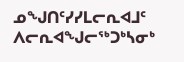ᓄᖑᑎᑦᓯᓯᒪᓕᕆᐊᒧᑦ ᐱᓕᕆᐊᖑᓕᖅᑐᒃᓴᓂᒃ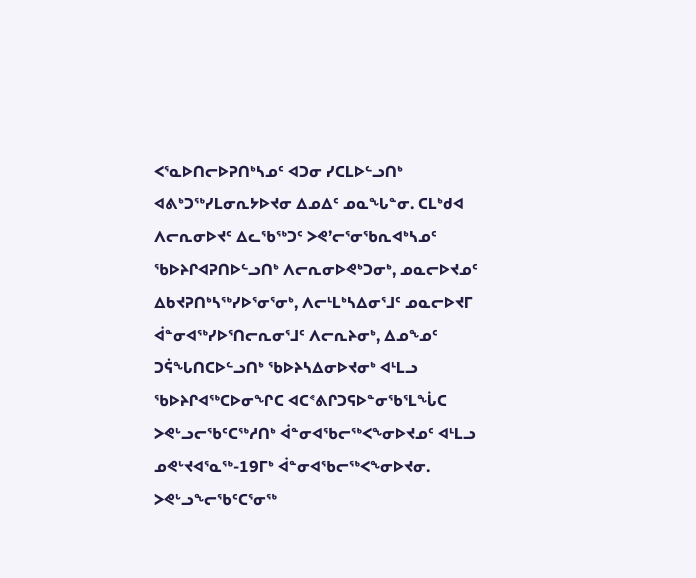ᐸᕐᓇᐅᑎᓕᐅᕈᑎᒃᓴᓄᑦ ᐊᑐᓂ ᓯᑕᒪᐅᓪᓗᑎᒃ ᐊᕕᒃᑐᖅᓯᒪᓂᕆᔭᐅᔪᓂ ᐃᓄᐃᑦ ᓄᓇᖓᓐᓂ. ᑕᒪᒃᑯᐊ ᐱᓕᕆᓂᐅᔪᑦ ᐃᓚᖃᖅᑐᑦ ᐳᕙ’ᓕᕐᓂᖃᕆᐊᒃᓴᓄᑦ ᖃᐅᔨᒋᐊᕈᑎᐅᓪᓗᑎᒃ ᐱᓕᕆᓂᐅᕙᒃᑐᓂᒃ, ᓄᓇᓕᐅᔪᓄᑦ ᐃᑲᔪᕈᑎᒃᓴᖅᓯᐅᕐᓂᕐᓂᒃ, ᐱᓕᒻᒪᒃᓴᐃᓂᕐᒧᑦ ᓄᓇᓕᐅᔪᒥ ᐋᓐᓂᐊᖅᓯᐅᕐᑎᓕᕆᓂᕐᒧᑦ ᐱᓕᕆᔨᓂᒃ, ᐃᓄᖕᓄᑦ ᑐᕌᖓᑎᑕᐅᓪᓗᑎᒃ ᖃᐅᔨᓴᐃᓂᐅᔪᓂᒃ ᐊᒻᒪᓗ ᖃᐅᔨᒋᐊᖅᑕᐅᓂᖏᑕ ᐊᑕᕝᕕᒋᑐᕋᐅᓐᓂᖃᕐᒪᖔᑕ ᐳᕙᒡᓗᓕᖃᑦᑕᖅᓱᑎᒃ ᐋᓐᓂᐊᖃᓕᖅᐸᖕᓂᐅᔪᓄᑦ ᐊᒻᒪᓗ ᓄᕙᒡᔪᐊᕐᓇᖅ-19ᒥᒃ ᐋᓐᓂᐊᖃᓕᖅᐸᖕᓂᐅᔪᓂ.
ᐳᕙᒡᓗᖕᓕᖃᑦᑕᕐᓂᖅ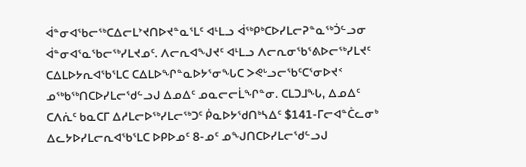ᐋᓐᓂᐊᖃᓕᖅᑕᐃᓕᒪᔾᔪᑎᐅᔪᓐᓇᕐᒪᑦ ᐊᒻᒪᓗ ᐋᖅᑭᒃᑕᐅᓯᒪᓕᕈᓐᓇᖅᑑᓪᓗᓂ ᐋᓐᓂᐊᕐᓇᖃᓕᖅᓯᒪᔪᓄᑦ. ᐱᓕᕆᐊᖑᔪᑦ ᐊᒻᒪᓗ ᐱᓕᕆᓂᖃᕐᕕᐅᓕᖅᓯᒪᔪᑦ ᑕᐃᒪᐅᔭᕆᐊᖃᕐᒪᑕ ᑕᐃᒪᐅᖏᓐᓇᐅᔭᕐᓂᖓᑕ ᐳᕙᒡᓗᓕᖃᑦᑕᕐᓂᐅᔪᑉ ᓄᖅᑲᖅᑎᑕᐅᓯᒪᓕᖁᓪᓗᒍ ᐃᓄᐃᑦ ᓄᓇᓕᓕᒫᖏᓐᓂ. ᑕᒪᑐᒧᖓ, ᐃᓄᐃᑦ ᑕᐱᕇᑦ ᑲᓇᑕᒥ ᐃᓱᒪᓕᐅᖅᓯᒪᓕᖅᑐᑦ ᑮᓇᐅᔭᖁᑎᒃᓴᐃᑦ $141-ᒥᓕᐊᓐᑖᓚᓂᒃ ᐃᓚᔭᐅᓯᒪᓕᕆᐊᖃᕐᒪᑕ ᐅᑭᐅᓄᑦ 8-ᓄᑦ ᓄᖑᑎᑕᐅᓯᒪᓕᖁᓪᓗᒍ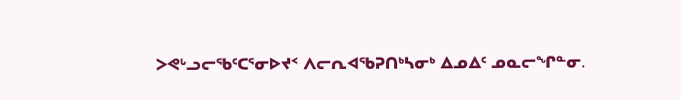ᐳᕙᒡᓗᓕᖃᑦᑕᕐᓂᐅᔪᑉ ᐱᓕᕆᐊᖃᕈᑎᒃᓴᓂᒃ ᐃᓄᐃᑦ ᓄᓇᓕᖏᓐᓂ.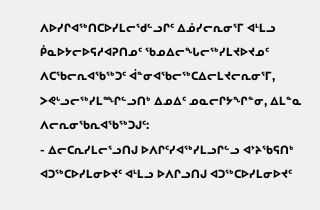ᐱᐅᓯᒋᐊᖅᑎᑕᐅᓯᒪᓕᖁᓪᓗᒋᑦ ᐃᓅᓯᓕᕆᓂᕐᒥ ᐊᒻᒪᓗ ᑮᓇᐅᔭᓕᐅᕋᓱᐊᕈᑎᓄᑦ ᖃᓄᐃᓕᖓᓕᖅᓯᒪᔪᐅᔪᓄᑦ ᐱᑕᖃᓕᕆᐊᖃᖅᑐᑦ ᐋᓐᓂᐊᖃᓕᖅᑕᐃᓕᒪᔪᓕᕆᓂᕐᒥ, ᐳᕙᒡᓗᓕᖅᓯᒪᖖᒋᓪᓗᑎᒃ ᐃᓄᐃᑦ ᓄᓇᓕᒋᔭᖏᓐᓂ, ᐃᒪᓐᓇ ᐱᓕᕆᓂᖃᕆᐊᖃᖅᑐᒍᑦ:
- ᐃᓕᑕᕆᓯᒪᓕᕐᓗᑎᒍ ᐅᐱᒋᑦᓯᐊᖅᓯᒪᓗᒋᓪᓗ ᐊᔾᔨᖃᕋᑎᒃ ᐊᑐᖅᑕᐅᓯᒪᓂᐅᔪᑦ ᐊᒻᒪᓗ ᐅᐱᒋᓗᑎᒍ ᐊᑐᖅᑕᐅᓯᒪᓂᐅᔪᑦ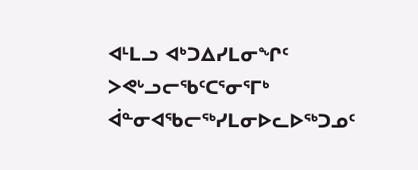ᐊᒻᒪᓗ ᐊᒃᑐᐃᓯᒪᓂᖏᑦ ᐳᕙᒡᓗᓕᖃᑦᑕᕐᓂᕐᒥᒃ ᐋᓐᓂᐊᖃᓕᖅᓯᒪᓂᐅᓚᐅᖅᑐᓄᑦ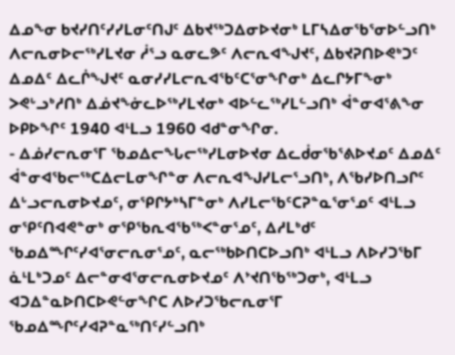ᐃᓄᖕᓂ ᑲᔪᓯᑎᑦᓯᓯᒪᓂᑦᑎᒍᑦ ᐃᑲᔪᖅᑐᐃᓂᐅᔪᓂᒃ ᒪᒥᓴᐃᓂᖃᕐᓂᐅᓪᓗᑎᒃ ᐱᓕᕆᓂᐅᓕᖅᓯᒪᔪᓂ ᓲᕐᓗ ᓇᓂᓚᕗᑦ ᐱᓕᕆᐊᖑᔪᑦ, ᐃᑲᔪᕈᑎᐅᕙᒃᑐᑦ ᐃᓄᐃᑦ ᐃᓚᒌᖑᔪᑦ ᓇᓂᓯᓯᒪᓕᕆᐊᖃᑦᑕᕐᓂᖏᓂᒃ ᐃᓚᒋᔭᒥᖕᓂᒃ ᐳᕙᒡᓗᒃᓱᑎᒃ ᐃᓅᔪᖕᓃᓚᐅᖅᓯᒪᔪᓂᒃ ᐊᐅᓪᓚᖅᓯᒪᓪᓗᑎᒃ ᐋᓐᓂᐊᕐᕕᖕᓂ ᐅᑭᐅᖏᑦ 1940 ᐊᒻᒪᓗ 1960 ᐊᑯᓐᓂᖏᓂ.
- ᐃᓅᓯᓕᕆᓂᕐᒥ ᖃᓄᐃᓕᖓᓕᖅᓯᒪᓂᐅᔪᓂ ᐃᓚᑰᓂᖃᕐᕕᐅᔪᓄᑦ ᐃᓄᐃᑦ ᐋᓐᓂᐊᖃᓕᖅᑕᐃᓕᒪᓂᖏᓐᓂ ᐱᓕᕆᐊᖑᓯᒪᓕᕐᓗᑎᒃ, ᐱᖃᓯᐅᑎᓗᒋᑦ ᐃᒡᓗᓕᕆᓂᐅᔪᓄᑦ, ᓂᕿᒋᔭᒃᓴᒥᓐᓂᒃ ᐱᓯᒪᓕᖃᑦᑕᕈᓐᓇᕐᓂᕐᓄᑦ ᐊᒻᒪᓗ ᓂᕿᑦᑎᐊᕙᓐᓂᒃ ᓂᕿᖃᕆᐊᖃᖅᐸᓐᓂᕐᓄᑦ, ᐃᓱᒪᒃᑯᑦ ᖃᓄᐃᖖᒋᑦᓯᐊᕐᓂᓕᕆᓂᕐᓄᑦ, ᓇᓕᖅᑲᐅᑎᑕᐅᓗᑎᒃ ᐊᒻᒪᓗ ᐱᐅᓯᑐᖃᒥ ᓈᒻᒪᒃᑐᓄᑦ ᐃᓕᓐᓂᐊᕐᓂᓕᕆᓂᐅᔪᓄᑦ ᐱᔾᔪᑎᖃᖅᑐᓂᒃ, ᐊᒻᒪᓗ ᐊᑐᐃᓐᓇᐅᑎᑕᐅᕙᓪᓂᖏᑕ ᐱᐅᓯᑐᖃᓕᕆᓂᕐᒥ ᖃᓄᐃᖖᒋᑦᓯᐊᕈᓐᓇᖅᑎᑦᓯᓪᓗᑎᒃ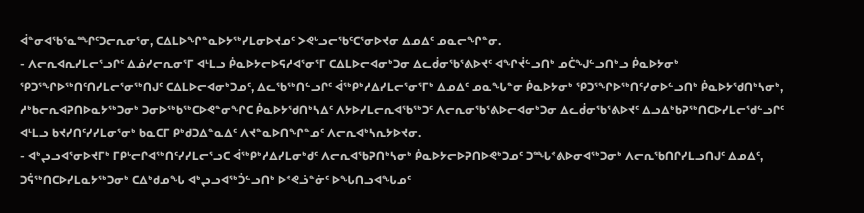ᐋᓐᓂᐊᖃᕐᓇᖖᒋᑦᑐᓕᕆᓂᕐᓂ, ᑕᐃᒪᐅᖏᓐᓇᐅᔭᖅᓯᒪᓂᐅᔪᓄᑦ ᐳᕙᒡᓗᓕᖃᑦᑕᕐᓂᐅᔪᓂ ᐃᓄᐃᑦ ᓄᓇᓕᖏᓐᓂ.
- ᐱᓕᕆᐊᕆᓯᒪᓕᕐᓗᒋᑦ ᐃᓅᓯᓕᕆᓂᕐᒥ ᐊᒻᒪᓗ ᑮᓇᐅᔭᓕᐅᕋᓱᐊᕐᓂᕐᒥ ᑕᐃᒪᐅᓕᐊᓂᒃᑐᓂ ᐃᓚᑰᓂᖃᕐᕕᐅᔪᑦ ᐊᖏᔫᓪᓗᑎᒃ ᓄᑖᖑᓪᓗᑎᒃᓗ ᑮᓇᐅᔭᓂᒃ ᕿᑐᕐᖏᐅᖅᑎᑦᑎᓯᒪᓕᕐᓂᖅᑎᒍᑦ ᑕᐃᒪᐅᓕᐊᓂᒃᑐᓄᑦ, ᐃᓚᖃᖅᑎᓪᓗᒋᑦ ᐋᖅᑭᒃᓱᐃᓯᒪᓕᕐᓂᕐᒥᒃ ᐃᓄᐃᑦ ᓄᓇᖓᓐᓂ ᑮᓇᐅᔭᓂᒃ ᕿᑐᕐᖏᐅᖅᑎᑦᓯᓂᐅᓪᓗᑎᒃ ᑮᓇᐅᔭᖁᑎᒃᓴᓂᒃ, ᓱᒃᑲᓕᕆᐊᕈᑎᐅᓇᔭᖅᑐᓂᒃ ᑐᓂᐅᖅᑲᖅᑕᐅᕙᓐᓂᖏᑕ ᑮᓇᐅᔭᖁᑎᒃᓴᐃᑦ ᐱᔭᐅᓯᒪᓕᕆᐊᖃᖅᑐᑦ ᐱᓕᕆᓂᖃᕐᕕᐅᓕᐊᓂᒃᑐᓂ ᐃᓚᑰᓂᖃᕐᕕᐅᔪᑦ ᐃᓗᐃᒃᑲᕈᖅᑎᑕᐅᓯᒪᓕᖁᓪᓗᒋᑦ ᐊᒻᒪᓗ ᑲᔪᓯᑎᑦᓯᓯᒪᓂᕐᓂᒃ ᑲᓇᑕᒥ ᑭᒃᑯᑐᐃᓐᓇᐃᑦ ᐱᔪᓐᓇᐅᑎᖏᓐᓄᑦ ᐱᓕᕆᐊᒃᓴᕆᔭᐅᔪᓂ.
- ᐊᒃᖢᓗᐊᕐᓂᐅᔪᒥᒃ ᒥᑭᒡᓕᒋᐊᖅᑎᑦᓯᓯᒪᓕᕐᓗᑕ ᐋᖅᑭᒃᓱᐃᓯᒪᓂᒃᑯᑦ ᐱᓕᕆᐊᖃᕈᑎᒃᓴᓂᒃ ᑮᓇᐅᔭᓕᐅᕈᑎᐅᕙᒃᑐᓄᑦ ᑐᖖᒐᕝᕕᐅᓂᐊᖅᑐᓂᒃ ᐱᓕᕆᖃᑎᒋᓯᒪᓗᑎᒍᑦ ᐃᓄᐃᑦ, ᑐᕌᖅᑎᑕᐅᓯᒪᓇᔭᖅᑐᓂᒃ ᑕᐃᒃᑯᓄᖓ ᐊᒃᖢᓗᐊᖅᑑᓪᓗᑎᒃ ᐅᕝᕙᓘᓐᓃᑦ ᐅᖓᑎᓗᐊᖓᓄᑦ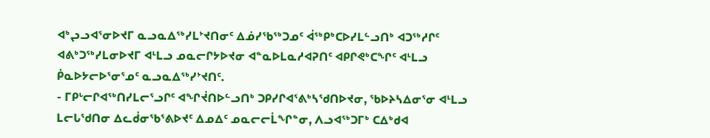ᐊᒃᖢᓗᐊᕐᓂᐅᔪᒥ ᓇᓗᓇᐃᖅᓯᒪᔾᔪᑎᓂᑦ ᐃᓅᓯᖃᖅᑐᓄᑦ ᐋᖅᑭᒃᑕᐅᓯᒪᓪᓗᑎᒃ ᐊᑐᖅᓱᒋᑦ ᐊᕕᒃᑐᖅᓯᒪᓂᐅᔪᒥ ᐊᒻᒪᓗ ᓄᓇᓕᒋᔭᐅᔪᓂ ᐊᓐᓇᐅᒪᓇᓱᐊᕈᑎᑦ ᐊᑭᒋᕙᒃᑕᖏᑦ ᐊᒻᒪᓗ ᑮᓇᐅᔭᓕᐅᕐᓂᕐᓄᑦ ᓇᓗᓇᐃᖅᓯᔾᔪᑎᑦ.
- ᒥᑭᒡᓕᒋᐊᖅᑎᓯᒪᓕᕐᓗᒋᑦ ᐊᖏᔫᑎᐅᓪᓗᑎᒃ ᑐᑭᓯᒋᐊᕐᕕᒃᓴᖁᑎᐅᔪᓂ, ᖃᐅᔨᓴᐃᓂᕐᓂ ᐊᒻᒪᓗ ᒪᓕᒐᖁᑎᓂ ᐃᓚᑰᓂᖃᕐᕕᐅᔪᑦ ᐃᓄᐃᑦ ᓄᓇᓕᓕᒫᖏᓐᓂ, ᐱᓗᐊᖅᑐᒥᒃ ᑕᐃᒃᑯᐊ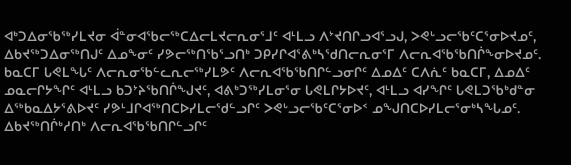ᐊᒃᑐᐃᓂᖃᖅᓯᒪᔪᓂ ᐋᓐᓂᐊᖃᓕᖅᑕᐃᓕᒪᔪᓕᕆᓂᕐᒧᑦ ᐊᒻᒪᓗ ᐱᔾᔪᑎᒋᓗᐊᕐᓗᒍ, ᐳᕙᒡᓗᓕᖃᑦᑕᕐᓂᐅᔪᓄᑦ, ᐃᑲᔪᖅᑐᐃᓂᖅᑎᒍᑦ ᐃᓄᖕᓂᑦ ᓯᕗᓕᖅᑎᖃᕐᓗᑎᒃ ᑐᑭᓯᒋᐊᕐᕕᒃᓴᖁᑎᓕᕆᓂᕐᒥ ᐱᓕᕆᐊᖃᖃᑎᒌᖕᓂᐅᔪᓄᑦ.
ᑲᓇᑕᒥ ᒐᕙᒪᖓᑦ ᐱᓕᕆᓂᖃᓪᓚᕆᓕᖅᓯᒪᕗᑦ ᐱᓕᕆᐊᖃᖃᑎᒋᓪᓗᓂᒋᑦ ᐃᓄᐃᑦ ᑕᐱᕇᑦ ᑲᓇᑕᒥ, ᐃᓄᐃᑦ ᓄᓇᓕᒋᔭᖏᑦ ᐊᒻᒪᓗ ᑲᑐᔾᔨᖃᑎᒌᖑᔪᑦ, ᐊᕕᒃᑐᖅᓯᒪᓂᕐᓂ ᒐᕙᒪᒋᔭᐅᔪᑦ, ᐊᒻᒪᓗ ᐊᓯᖏᑦ ᒐᕙᒪᑐᖃᒃᑯᓐᓂ ᐃᖅᑲᓇᐃᔭᕐᕕᐅᔪᑦ ᓯᕗᒻᒧᒋᐊᖅᑎᑕᐅᓯᒪᓕᖁᓪᓗᒋᑦ ᐳᕙᒡᓗᓕᖃᑦᑕᕐᓂᐅᑉ ᓄᖑᑎᑕᐅᓯᒪᓕᕐᓂᒃᓴᖓᓄᑦ. ᐃᑲᔪᖅᑎᒌᒃᓱᑎᒃ ᐱᓕᕆᐊᖃᖃᑎᒋᓪᓗᒋᑦ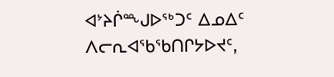ᐊᔾᔨᒌᖖᒍᐅᖅᑐᑦ ᐃᓄᐃᑦ ᐱᓕᕆᐊᖃᖃᑎᒋᔭᐅᔪᑦ,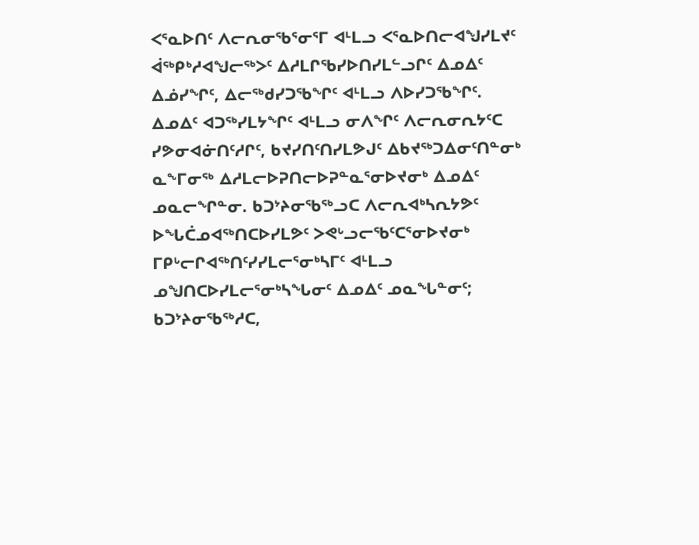ᐸᕐᓇᐅᑎᑦ ᐱᓕᕆᓂᖃᕐᓂᕐᒥ ᐊᒻᒪᓗ ᐸᕐᓇᐅᑎᓕᐊᖑᓯᒪᔪᑦ ᐋᖅᑭᒃᓱᐊᖑᓕᖅᐳᑦ ᐃᓱᒪᒋᖃᓯᐅᑎᓯᒪᓪᓗᒋᑦ ᐃᓄᐃᑦ ᐃᓅᓯᖏᑦ, ᐃᓕᖅᑯᓯᑐᖃᖏᑦ ᐊᒻᒪᓗ ᐱᐅᓯᑐᖃᖏᑦ.
ᐃᓄᐃᑦ ᐊᑐᖅᓯᒪᔭᖏᑦ ᐊᒻᒪᓗ ᓂᐱᖏᑦ ᐱᓕᕆᓂᕆᔭᑦᑕ ᓯᕗᓂᐊᓃᑎᑦᓱᒋᑦ, ᑲᔪᓯᑎᑦᑎᓯᒪᕗᒍᑦ ᐃᑲᔪᖅᑐᐃᓂᑦᑎᓐᓂᒃ ᓇᖕᒥᓂᖅ ᐃᓱᒪᓕᐅᕈᑎᓕᐅᕈᓐᓇᕐᓂᐅᔪᓂᒃ ᐃᓄᐃᑦ ᓄᓇᓕᖏᓐᓂ. ᑲᑐᔾᔨᓂᖃᖅᓗᑕ ᐱᓕᕆᐊᒃᓴᕆᔭᕗᑦ ᐅᖓᑖᓄᐊᖅᑎᑕᐅᓯᒪᕗᑦ ᐳᕙᒡᓗᓕᖃᑦᑕᕐᓂᐅᔪᓂᒃ ᒥᑭᒡᓕᒋᐊᖅᑎᑦᓯᓯᒪᓕᕐᓂᒃᓴᒥᑦ ᐊᒻᒪᓗ ᓄᖑᑎᑕᐅᓯᒪᓕᕐᓂᒃᓴᖓᓂᑦ ᐃᓄᐃᑦ ᓄᓇᖓᓐᓂᑦ; ᑲᑐᔾᔨᓂᖃᖅᓱᑕ,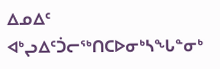ᐃᓄᐃᑦ ᐊᒃᖢᐃᑦᑑᓕᖅᑎᑕᐅᓂᒃᓴᖓᓐᓂᒃ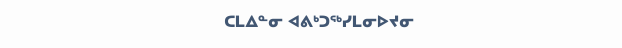ᑕᒪᐃᓐᓂ ᐊᕕᒃᑐᖅᓯᒪᓂᐅᔪᓂ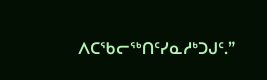ᐱᑕᖃᓕᖅᑎᑦᓯᓇᓱᒃᑐᒍᑦ.”